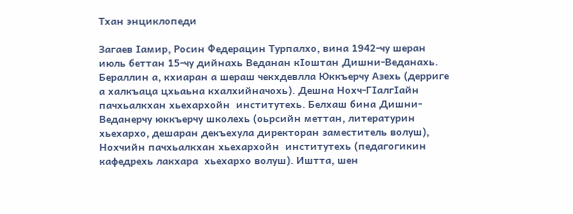Тхан энциклопеди

Загаев Iамир, Росин Федерацин Турпалхо, вина 1942-чу шеран июль беттан 15-чу дийнахь Веданан кIоштан Дишни-Веданахь. Бераллин а, кхиаран а шераш чекхдевлла Юккъерчу Азехь (дерриге а халкъаца цхьаьна кхалхийначохь). Дешна Нохч-ГIалгIайн пачхьалкхан хьехархойн  институтехь. Белхаш бина Дишни-Веданерчу юккъерчу школехь (оьрсийн меттан, литературин  хьехархо, дешаран декъехула директоран заместитель волуш), Нохчийн пачхьалкхан хьехархойн  институтехь (педагогикин  кафедрехь лакхара  хьехархо волуш). Иштта, шен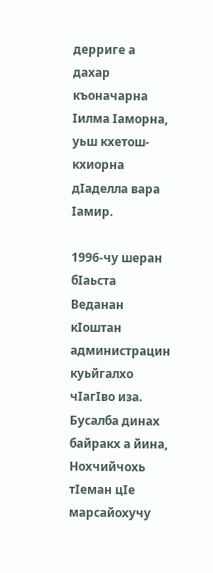дерриге а дахар къоначарна Iилма Iаморна, уьш кхетош-кхиорна дIаделла вара Iамир.

1996-чу шеран бIаьста Веданан кIоштан  администрацин куьйгалхо чIагIво иза. Бусалба динах байракх а йина, Нохчийчохь  тIеман цIе  марсайохучу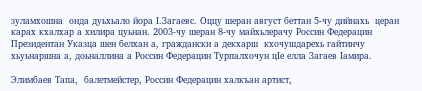зуламхошна  онда дуьхьало йора I.Загаевс. Оццу шеран август беттан 5-чу дийнахь  церан карах кхалхар а хилира цуьнан. 2003-чу шеран 8-чу майхьлерачу Россин Федерацин Президентан Указца шен белхан а, граждански а декхарш  кхочушдарехь гайтинчу хьуьнаршна а, доьналлина а Россин Федерацин Турпалхочун цIе елла Загаев Iамира.

Элимбаев Тапа,  балетмейстер, Россин Федерацин халкъан артист,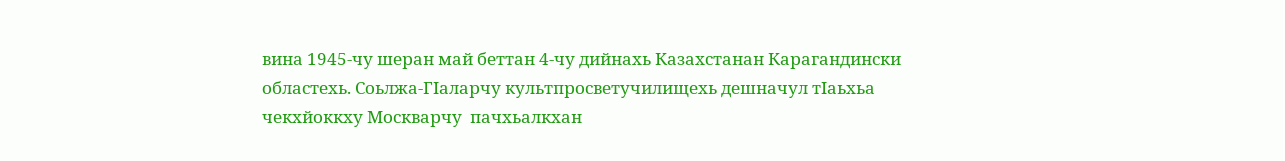вина 1945-чу шеран май беттан 4-чу дийнахь Казахстанан Карагандински областехь. Соьлжа-ГIаларчу культпросветучилищехь дешначул тIаьхьа чекхйоккху Москварчу  пачхьалкхан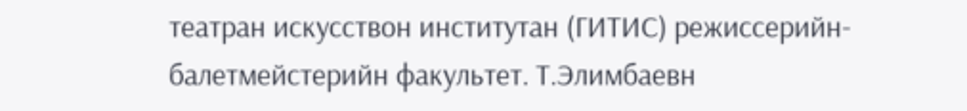театран искусствон институтан (ГИТИС) режиссерийн-балетмейстерийн факультет. Т.Элимбаевн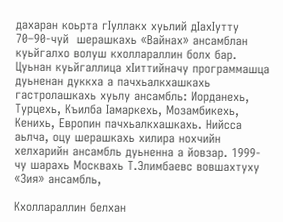дахаран коьрта гIуллакх хуьлий дIахIутту 70–90-чуй  шерашкахь «Вайнах» ансамблан куьйгалхо волуш кхоллараллин болх бар. Цуьнан куьйгаллица хIиттийначу программашца дуьненан дуккха а пачхьалкхашкахь гастролашкахь хуьлу ансамбль: Иорданехь, Турцехь, Къилба Iамаркехь, Мозамбикехь, Кенихь, Европин пачхьалкхашкахь. Нийсса аьлча, оцу шерашкахь хилира нохчийн хелхарийн ансамбль дуьненна а йовзар. 1999-чу шарахь Москвахь Т.Элимбаевс вовшахтуху «Зия» ансамбль,

Кхоллараллин белхан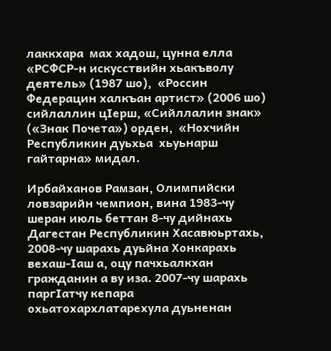лаккхара  мах хадош, цунна елла «РСФСР-н искусствийн хьакъволу деятель» (1987 шо),  «Россин Федерацин халкъан артист» (2006 шо) сийлаллин цIерш, «Сийллалин знак» («Знак Почета») орден,  «Нохчийн Республикин дуьхьа  хьуьнарш гайтарна» мидал.

Ирбайханов Рамзан, Олимпийски ловзарийн чемпион, вина 1983-чу шеран июль беттан 8-чу дийнахь Дагестан Республикин Хасавюьртахь, 2008-чу шарахь дуьйна Хонкарахь вехаш-Iаш а, оцу пачхьалкхан гражданин а ву иза. 2007-чу шарахь паргIатчу кепара охьатохархлатарехула дуьненан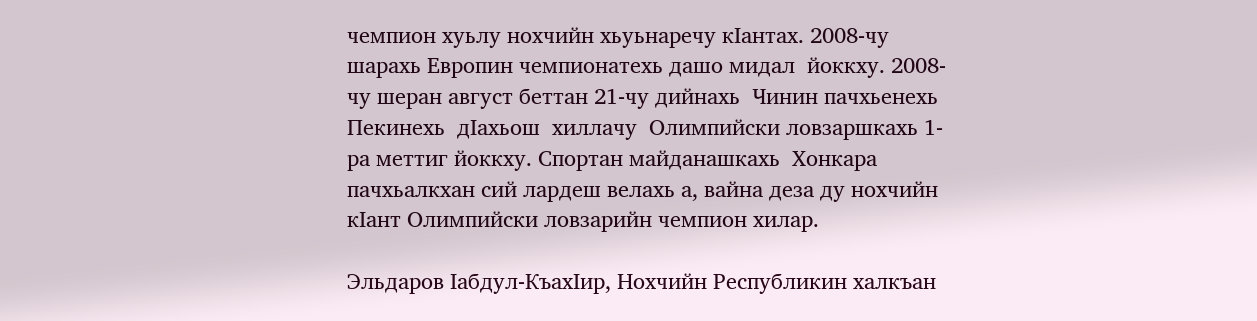чемпион хуьлу нохчийн хьуьнаречу кIантах. 2008-чу шарахь Европин чемпионатехь дашо мидал  йоккху. 2008-чу шеран август беттан 21-чу дийнахь  Чинин пачхьенехь  Пекинехь  дIахьош  хиллачу  Олимпийски ловзаршкахь 1-ра меттиг йоккху. Спортан майданашкахь  Хонкара пачхьалкхан сий лардеш велахь а, вайна деза ду нохчийн кIант Олимпийски ловзарийн чемпион хилар.

Эльдаров Iабдул-КъахIир, Нохчийн Республикин халкъан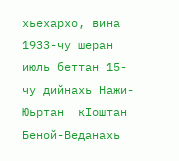хьехархо, вина 1933-чу шеран июль беттан 15-чу дийнахь Нажи-Юьртан  кIоштан Беной-Веданахь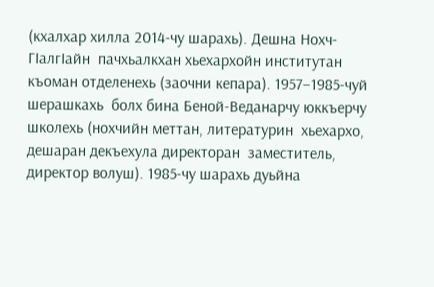(кхалхар хилла 2014-чу шарахь). Дешна Нохч-ГIалгIайн  пачхьалкхан хьехархойн институтан къоман отделенехь (заочни кепара). 1957–1985-чуй шерашкахь  болх бина Беной-Веданарчу юккъерчу  школехь (нохчийн меттан, литературин  хьехархо, дешаран декъехула директоран  заместитель, директор волуш). 1985-чу шарахь дуьйна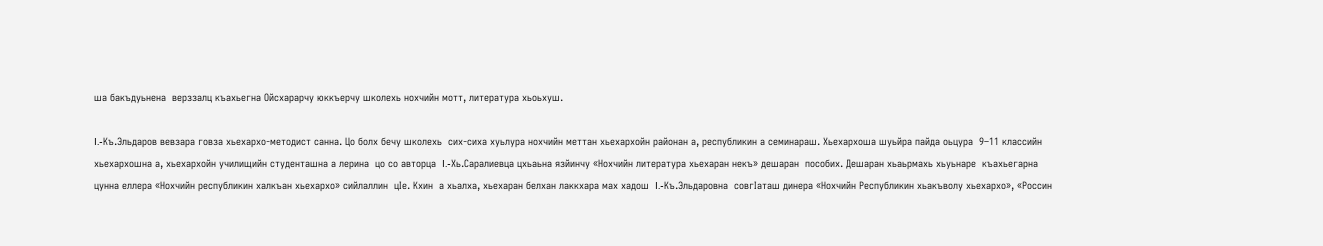ша бакъдуьнена  верззалц къахьегна Ойсхарарчу юккъерчу школехь нохчийн мотт, литература хьоьхуш.

I.-Къ.Эльдаров вевзара говза хьехархо-методист санна. Цо болх бечу школехь  сих-сиха хуьлура нохчийн меттан хьехархойн районан а, республикин а семинараш. Хьехархоша шуьйра пайда оьцура  9–11 классийн хьехархошна а, хьехархойн училищийн студенташна а лерина  цо со авторца  I.-Хь.Саралиевца цхьаьна язйинчу «Нохчийн литература хьехаран некъ» дешаран  пособих. Дешаран хьаьрмахь хьуьнаре  къахьегарна цунна еллера «Нохчийн республикин халкъан хьехархо» сийлаллин  цIе. Кхин  а хьалха, хьехаран белхан лаккхара мах хадош  I.-Къ.Эльдаровна  совгIаташ динера «Нохчийн Республикин хьакъволу хьехархо», «Россин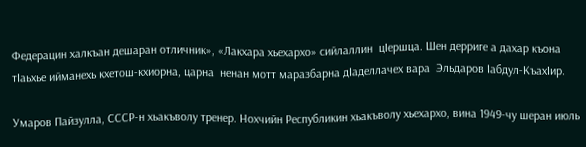Федерацин халкъан дешаран отличник», «Лакхара хьехархо» сийлаллин  цIершца. Шен дерриге а дахар къона  тIаьхье ийманехь кхетош-кхиорна, царна  ненан мотт маразбарна дIаделлачех вара  Эльдаров Iабдул-КъахIир.

Умаров Пайзулла, СССР-н хьакъволу тренер. Нохчийн Республикин хьакъволу хьехархо, вина 1949-чу шеран июль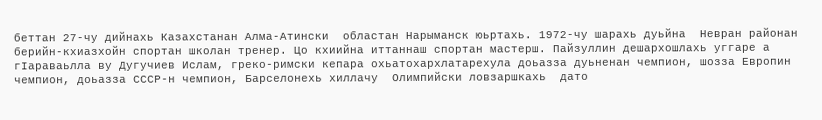беттан 27-чу дийнахь Казахстанан Алма-Атински  областан Нарыманск юьртахь. 1972-чу шарахь дуьйна  Невран районан берийн-кхиазхойн спортан школан тренер. Цо кхиийна иттаннаш спортан мастерш. Пайзуллин дешархошлахь уггаре а гIараваьлла ву Дугучиев Ислам, греко-римски кепара охьатохархлатарехула доьазза дуьненан чемпион, шозза Европин  чемпион, доьазза СССР-н чемпион, Барселонехь хиллачу  Олимпийски ловзаршкахь  дато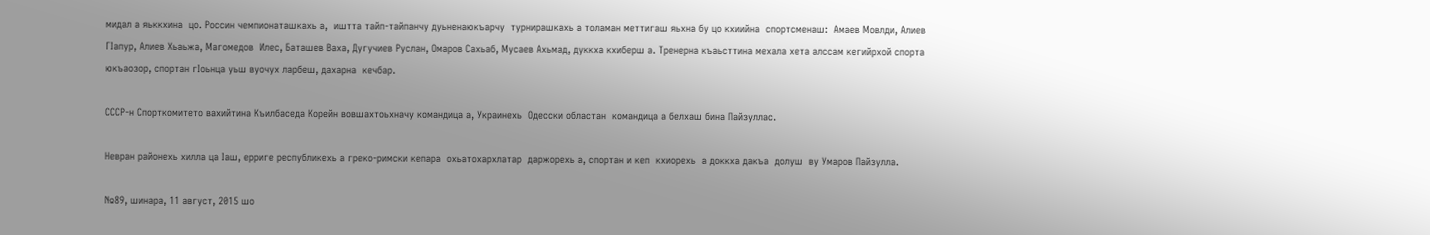мидал а яьккхина  цо. Россин чемпионаташкахь а,  иштта тайп-тайпанчу дуьненаюкъарчу  турнирашкахь а толаман меттигаш яьхна бу цо кхиийна  спортсменаш:  Амаев Мовлди, Алиев ГIапур, Алиев Хьаьжа, Магомедов  Илес, Баташев Ваха, Дугучиев Руслан, Омаров Сахьаб, Мусаев Ахьмад, дуккха кхиберш а. Тренерна къаьсттина мехала хета алссам кегийрхой спорта  юкъаозор, спортан гIоьнца уьш вуочух ларбеш, дахарна  кечбар.

СССР-н Спорткомитето вахийтина Къилбаседа Корейн вовшахтоьхначу командица а, Украинехь  Одесски областан  командица а белхаш бина Пайзуллас.

Невран районехь хилла ца Iаш, ерриге республикехь а греко-римски кепара  охьатохархлатар  даржорехь а, спортан и кеп  кхиорехь  а доккха дакъа  долуш  ву Умаров Пайзулла.

№89, шинара, 11 август, 2015 шо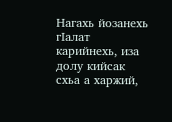Нагахь йозанехь гIалат карийнехь, иза долу кийсак схьа а харжий,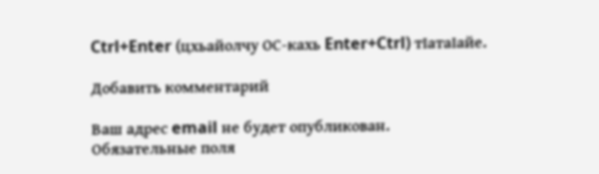Ctrl+Enter (цхьайолчу ОС-кахь Enter+Ctrl) тIатаIайе.

Добавить комментарий

Ваш адрес email не будет опубликован. Обязательные поля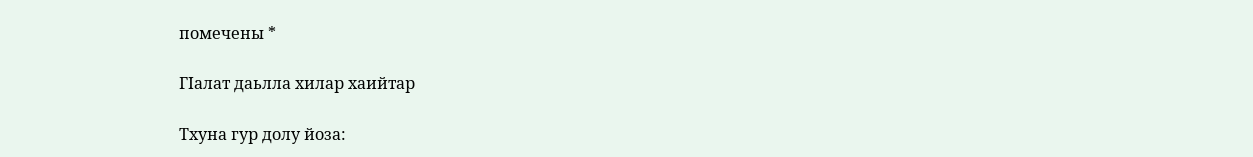помечены *

ГIалат даьлла хилар хаийтар

Тхуна гур долу йоза: